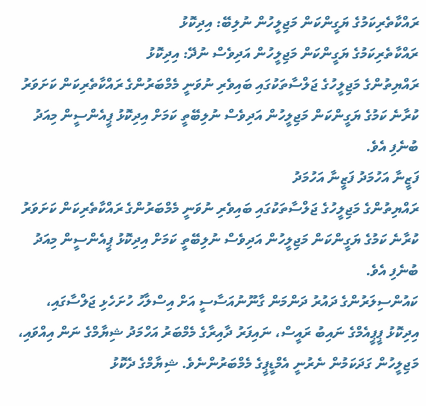ރައްކާތެރިކަމުގެ ޔަގީންކަން މަޖިލީހުން ނުލިބޭ: އިދިކޮޅު
ރައްކާތެރިކަމުގެ ޔަގީންކަން މަޖިލީހުން އަދިވެސް ނުދޭ: އިދިކޮޅު
ރައްޔިތުންގެ މަޖިލީހުގެ ޖަލްސާތަކުގައި ބައިވެރި ނުވަނީ މެމްބަރުންގެ ރައްކާތެރިކަން ކަށަވަރު ކުރާނެ ކަމުގެ ޔަގީންކަން މަޖިލީހުން އަދިވެސް ނުލިބޭތީ ކަމަށް އިދިކޮޅު ޕީއެންސީން މިއަދު ބުނެފި އެވެ.
ފަޒީނާ އަހުމަދު ފަޒީނާ އަހުމަދު
ރައްޔިތުންގެ މަޖިލީހުގެ ޖަލްސާތަކުގައި ބައިވެރި ނުވަނީ މެމްބަރުންގެ ރައްކާތެރިކަން ކަށަވަރު ކުރާނެ ކަމުގެ ޔަގީންކަން މަޖިލީހުން އަދިވެސް ނުލިބޭތީ ކަމަށް އިދިކޮޅު ޕީއެންސީން މިއަދު ބުނެފި އެވެ.
ކައުންސިލަރުންގެ ދައުރު ދަންމަން ގާނޫނުއަސާސީ އަށް އިސްލާހު ހުށަހެޅި ޖަލްސާގައި، އިދިކޮޅު ޕީޕީއެމްގެ ނައިބު ރައީސް، ނައިފަރު ދާއިރާގެ މެމްބަރު އަހްމަދު ޝިޔާމްގެ ނަން އިއްވައި، މަޖިލީހުން ގަދަކަމުން ނެރުނީ އެމްޑީޕީގެ މެމްބަރުންނެވެ. ޝިޔާމްގެ ދެކޮޅު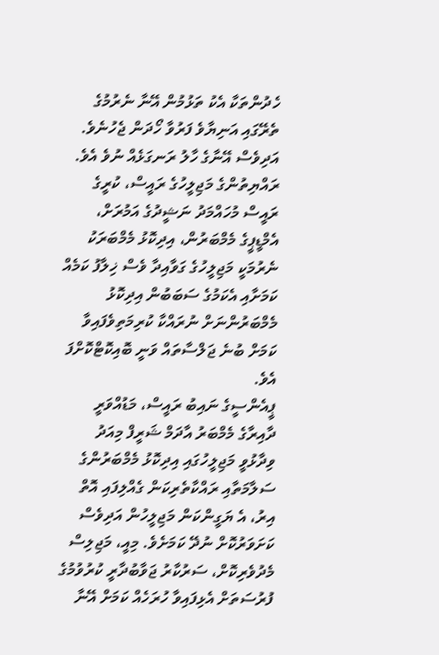ހެދުންތަކާ އެކު ތަޅުމުން އޭނާ ނެރުމުގެ ތެރޭގައި އަނިޔާވެ ފަރުވާ ހޯދަން ޖެހުނެވެ. އަދިވެސް އޭނާގެ ހާލު ރަނގަޅެއް ނުވެ އެވެ.
ރައްޔިތުންގެ މަޖިލީހުގެ ރައީސް، ކުރީގެ ރައީސް މުހައްމަދު ނަޝީދުގެ އަމުރަށް، އެމްޑީޕީގެ މެމްބަރުން، އިދިކޮޅު މެމްބަރަކު ނެރުމަކީ މަޖިލީހުގެ ގަވާއިދާ ވެސް ޚިލާފު ކަމެއް ކަމަށާއި އެކަމުގެ ސަބަބުން އިދިކޮޅު މެމްބަރުންނަށް ނުރައްކާ ކުރިމަތިވެފައިވާ ކަމަށް ބުނެ ޖަލްސާތައް ވަނީ ބޮއިކޮޓްކޮށްފަ އެވެ.
ޕީއެންސީގެ ނައިބު ރައީސް، މަޑުއްވަރީ ދާއިރާގެ މެމްބަރު އާދަމް ޝަރީފް މިއަދު ވިދާޅުވީ މަޖިލީހުގައި އިދިކޮޅު މެމްބަރުންގެ ސަލާމަތާއި ރައްކާތެރިކަން ގެއްލިފައި އޮތް އިރު، އެ ޔަގީންކަން މަޖިލީހުން އަދިވެސް ކަށަވަރުކޮށް ނުދޭ ކަމަށެވެ. މިއީ، މަޖިލިސް މެދުވެރިކޮށް، ސަރުކާރު ޖަވާބުދާރީ ކުރުވުމުގެ ފުރުސަތަށް އެޅިފައިވާ ހުރަހެއް ކަމަށް އޭނާ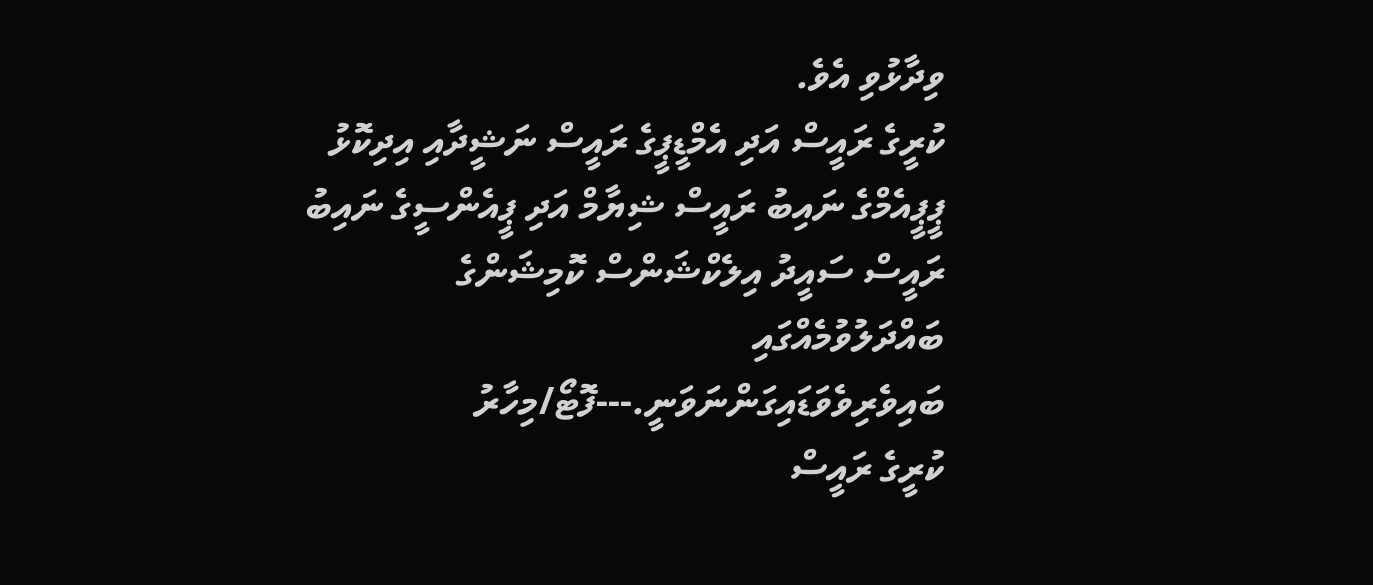ވިދާޅުވި އެވެ.
ކުރީގެ ރައީސް އަދި އެމްޑީޕީގެ ރައީސް ނަޝީދާއި އިދިކޮޅު ޕީޕީއެމްގެ ނައިބު ރައީސް ޝިޔާމް އަދި ޕީއެންސީގެ ނައިބު ރައީސް ސައީދު އިލެކްޝަންސް ކޮމިޝަންގެ ބައްދަލުވުމެއްގައި ބައިވެރިވެވަޑައިގަންނަވަނީ.---ފޮޓޯ/މިހާރު
ކުރީގެ ރައީސް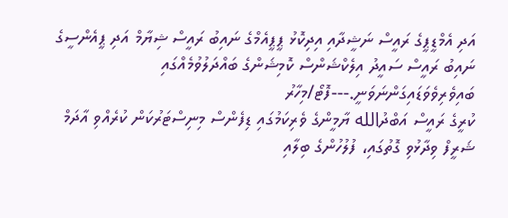އަދި އެމްޑީޕީގެ ރައީސް ނަޝީދާއި އިދިކޮޅު ޕީޕީއެމްގެ ނައިބު ރައީސް ޝިޔާމް އަދި ޕީއެންސީގެ ނައިބު ރައީސް ސައީދު އިލެކްޝަންސް ކޮމިޝަންގެ ބައްދަލުވުމެއްގައި ބައިވެރިވެވަޑައިގަންނަވަނީ.---ފޮޓޯ/މިހާރު
ކުރީގެ ރައީސް އަބްދުالله ޔާމީންގެ ވެރިކަމުގައި ޑިފެންސް މިނިސްޓަރުކަން ކުރެއްވި އާދަމް ޝަރީފް ވިދާޅުވި ގޮތުގައި، ފުލުހުންގެ ބިލާއި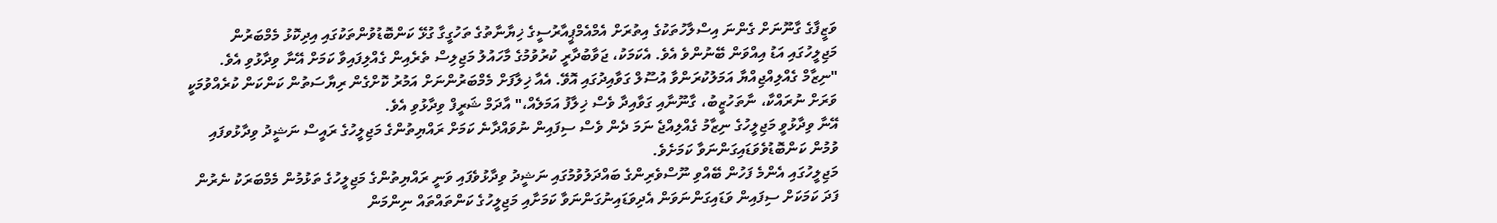ވަޒީފާގެ ގާނޫނަށް ގެންނަ އިސްލާހުތަކުގެ އިތުރަށް އެމްއެމްޕީއާރުސީގެ ޚިޔާނާތުގެ ތަހުގީގާ ގުޅޭ ކަންބޮޑުވުންތަކުގައި އިދިކޮޅު މެމްބަރުން މަޖިލީހުގައި އަޑު އިއްވަން ބޭނުންވެ އެވެ. އެކަމަކު، ޖަވާބުދާރީ ކުރުވުމުގެ މާހައުލު މަޖިލިސް ތެރެއިން ގެއްލިފައިވާ ކަމަށް އޭނާ ވިދާޅުވި އެވެ.
"ނިޒާމް ގެއްލިއްޖިއްޔާ އަމަލުކުރަންވާ އުސޫލް ގަވާއިދުގައި އޮވޭ. އެއާ ޚިލާފަށް މެމްބަރުންނަށް އަމުރު ކޮށްގެން ރިޔާސަތުން ކަންކަން ކުރެއްވުމަކީ ވަރަށް ނުރައްކާ، ނާތަހުޒީބު، ގާނޫނާއި ގަވާއިދާ ވެސް ޚިލާފު އަމަލެއް،" އާދަމް ޝަރީފް ވިދާޅުވި އެވެ.
އޭނާ ވިދާޅުވީ މަޖިލީހުގެ ނިޒާމު ގެއްލިއްޖެ ނަމަ ދެން ވެސް ސިފައިން ނުވައްދާނެ ކަމަށް ރައްޔިތުންގެ މަޖިލީހުގެ ރައީސް ނަޝީދު ވިދާޅުވފައި ވުމުން ކަންބޮޑުވެވަޑައިގަންނަވާ ކަމަށެވެ.
މަޖިލީހުގައި އެންމެ ފަހުން ބޭއްވި ނޫސްވެރިންގެ ބައްދަލުވުމުގައި ނަޝީދު ވިދާޅުވެފައި ވަނީ ރައްޔިތުންގެ މަޖިލީހުގެ ތަޅުމުން މެމްބަރަކު ނެރުން ފަދަ ކަމަކަށް ސިފައިން ވަޑައިގަންނަވަން އެދިވަޑައިނުގަންނަވާ ކަމަށާއި މަޖިލީހުގެ ކަންތައްތައް ނިންމަން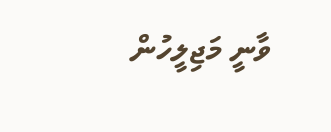ވާނީ މަޖިލީހުން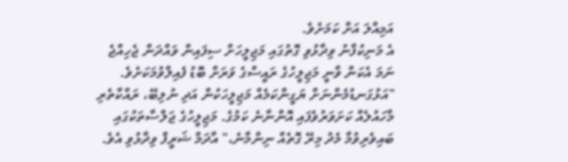އަމިއްލަ އަށް ކަމަށެވެ.
އެ މަނިކުފާނު ވިދާޅުވި ގޮތުގައި މަޖިލީހަށް ސިފައިން ވައްދަން ޖެހިއްޖެ ނަމަ އެކަން ވާނީ މަޖިލީހުގެ ރައީސްގެ ވަރަށް ބޮޑު ފެއިލްވުމަކަށެވެ.
"އަޅުގަނޑުމެންނަށް ޔަގީންކަމެއް މަޖިލީހަކުން އަދި ނުލިބޭ، ރައްކާތެރި މާހައުލެއް ކަށަވަރުވެފައި އޮންނާނެ ކަމުގެ. މަޖިލީހުގެ ޖަލްސާތަކުގައި ބައިވެރިވުމާ މެދު މިރޭ ގޮތެއް ނިންމާނެ،" އާދަމް ޝަރީފް ވިދާޅުވި އެވެ.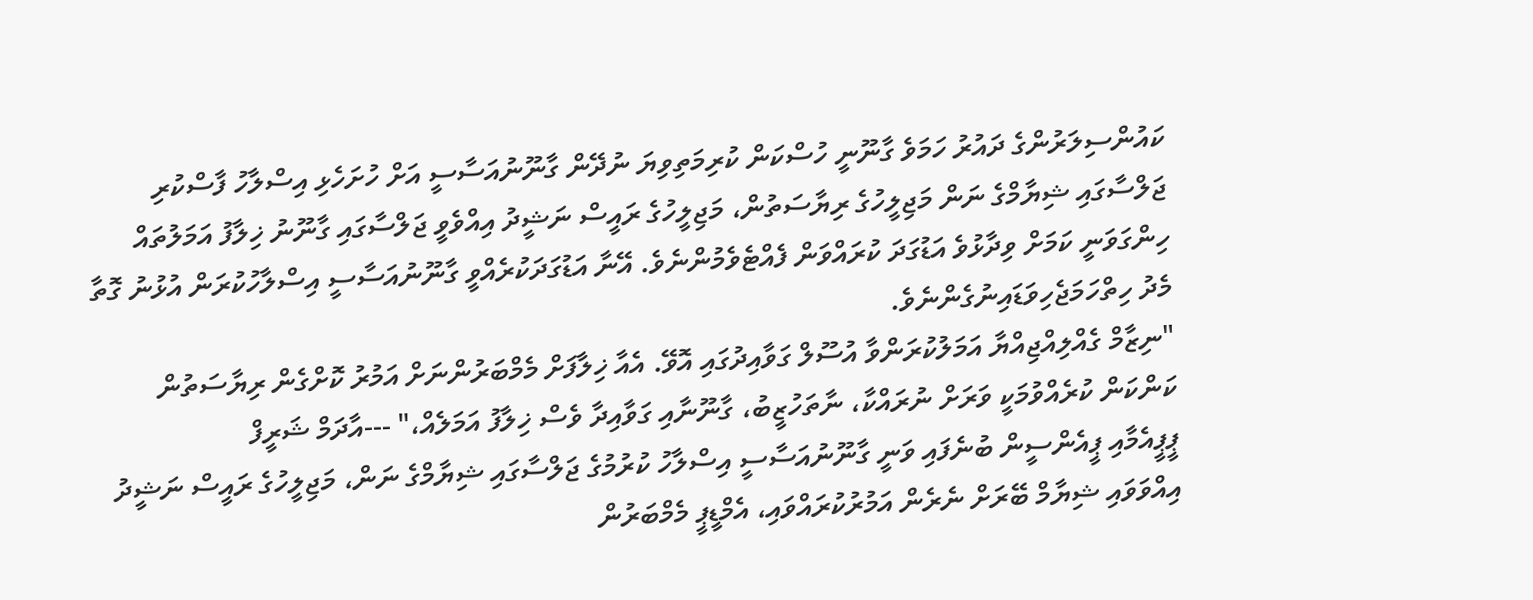ކައުންސިލަރުންގެ ދައުރު ހަމަވެ ގާނޫނީ ހުސްކަން ކުރިމަތިވިޔަ ނުދޭން ގާނޫނުއަސާސީ އަށް ހުށަހެޅި އިސްލާހު ފާސްކުރި ޖަލްސާގައި ޝިޔާމްގެ ނަން މަޖިލީހުގެ ރިޔާސަތުން، މަޖިލީހުގެ ރައީސް ނަޝީދު އިއްވެވީ ޖަލްސާގައި ގާނޫނު ޚިލާފު އަމަލުތައް ހިންގަވަނީ ކަމަށް ވިދާޅުވެ އަޑުގަދަ ކުރައްވަން ފެއްޓެވެމުންނެވެ. އޭނާ އަޑުގަދަކުރެއްވީ ގާނޫނުއަސާސީ އިސްލާހުކުރަން އުޅުނު ގޮތާ މެދު ހިތްހަމަޖެހިވަޑައިނުގެންނެވެ.
"ނިޒާމް ގެއްލިއްޖިއްޔާ އަމަލުކުރަންވާ އުސޫލް ގަވާއިދުގައި އޮވޭ. އެއާ ޚިލާފަށް މެމްބަރުންނަށް އަމުރު ކޮށްގެން ރިޔާސަތުން ކަންކަން ކުރެއްވުމަކީ ވަރަށް ނުރައްކާ، ނާތަހުޒީބު، ގާނޫނާއި ގަވާއިދާ ވެސް ޚިލާފު އަމަލެއް،" ---އާދަމް ޝަރީފް
ޕީޕީއެމާއި ޕީއެންސީން ބުނެފައި ވަނީ ގާނޫނުއަސާސީ އިސްލާހު ކުރުމުގެ ޖަލްސާގައި ޝިޔާމްގެ ނަން، މަޖިލީހުގެ ރައީސް ނަޝީދު އިއްވަވައި ޝިޔާމް ބޭރަށް ނެރެން އަމުރުކުރައްވައި، އެމްޑީޕީ މެމްބަރުން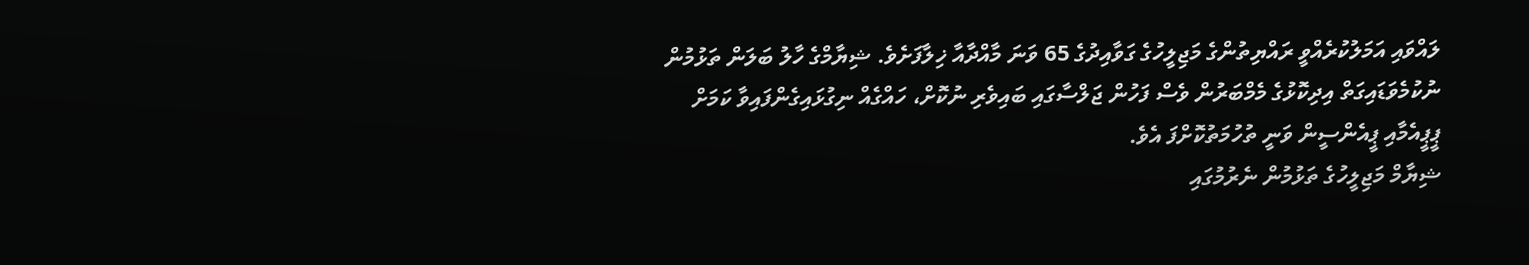ލައްވައި އަމަލުކުރެއްވީ ރައްޔިތުންގެ މަޖިލީހުގެ ގަވާއިދުގެ 65 ވަނަ މާއްދާއާ ޚިލާފަށެވެ. ޝިޔާމްގެ ހާލު ބަލަން ތަޅުމުން ނުކުމެވަޑައިގަތް އިދިކޮޅުގެ މެމްބަރުން ވެސް ފަހުން ޖަލްސާގައި ބައިވެރި ނުކޮށް، ހައްގެއް ނިގުޅައިގެންފައިވާ ކަމަށް ޕީޕީއެމާއި ޕީއެންސީން ވަނީ ތުހުމަތުކޮށްފަ އެވެ.
ޝިޔާމް މަޖިލީހުގެ ތަޅުމުން ނެރުމުގައި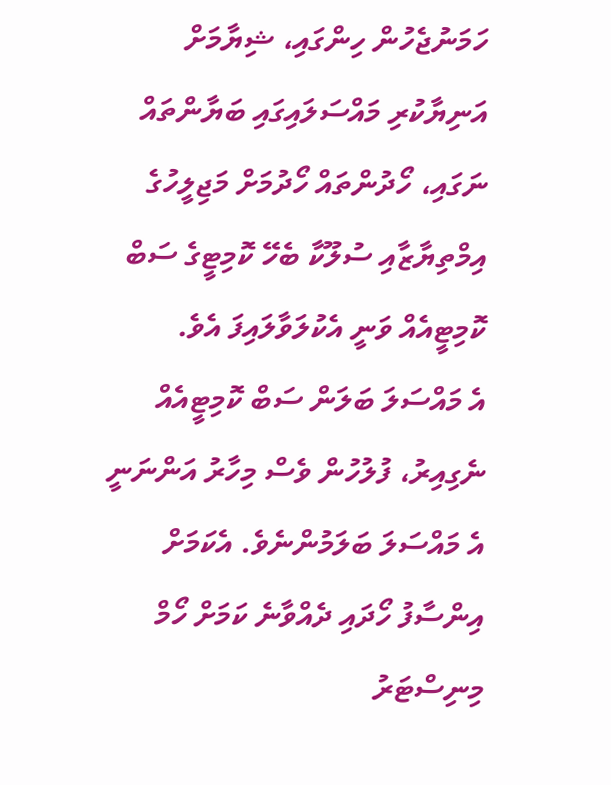ހަމަނުޖެހުން ހިންގައި، ޝިޔާމަށް އަނިޔާކުރި މައްސަލައިގައި ބަޔާންތައް ނަގައި، ހޯދުންތައް ހޯދުމަށް މަޖިލީހުގެ އިމްތިޔާޒާއި ސުލޫކާ ބެހޭ ކޮމިޓީގެ ސަބް ކޮމިޓީއެއް ވަނީ އެކުލަވާލައިފަ އެވެ.
އެ މައްސަލަ ބަލަން ސަބް ކޮމިޓީއެއް ނެގިއިރު، ފުލުހުން ވެސް މިހާރު އަންނަނީ އެ މައްސަލަ ބަލަމުންނެވެ. އެކަމަށް އިންސާފު ހޯދައި ދެއްވާނެ ކަމަށް ހޯމް މިނިސްޓަރު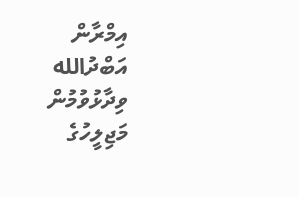އިމްރާން އަބްދުالله ވިދާޅުވުމުން މަޖިލީހުގެ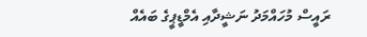ރައީސް މުހައްމަދު ނަޝީދާއި އެމްޑީޕީގެ ބައެއް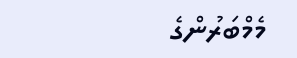މެމްބަރުންގެ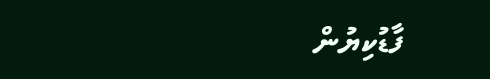ފާޑުކިޔުން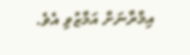އިމްރާނަށް އަމާޒުވި އެވެ.